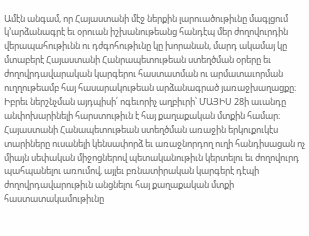Ամէն անգամ, որ Հայաստանի մէջ ներքին լարուածութիւնը մագլցում կ’արձանագրէ եւ օրուան իշխանութեանց հանդէպ մեր ժողովուրդին վերապահութիւնն ու դժգոհութիւնը կը խորանան, մարդ ակամայ կը մտաբերէ Հայաստանի Հանրապետութեան ստեղծման օրերը եւ ժողովրդավարական կարգերու հաստատման ու արմատաւորման ուղղութեամբ հայ հասարակութեան արձանագրած յառաջխաղացքը։
Իբրեւ ներշնչման այդպիսի՛ ոգեւորիչ աղբիւրի՝ ՄԱՅԻՍ 28ի աւանդը անփոխարինելի հարստութիւն է հայ քաղաքական մտքին համար։
Հայաստանի Հանապետութեան ստեղծման առաջին երկուքուկէս տարիները ուսանելի կենսափորձ եւ առաջնորդող ուղի հանդիսացան ոչ միայն սեփական միջոցներով պետականութիւն կերտելու եւ ժողովուրդ պահպանելու առումով, այլեւ բռնատիրական կարգերէ դէպի ժողովրդավարութիւն անցնելու հայ քաղաքական մտքի հաստատակամութիւնը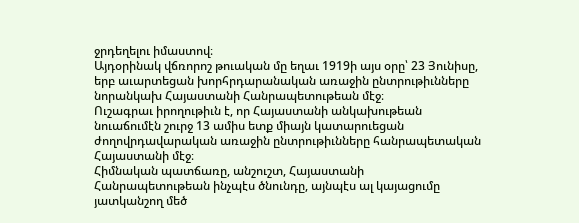ջրդեղելու իմաստով։
Այդօրինակ վճռորոշ թուական մը եղաւ 1919ի այս օրը՝ 23 Յունիսը, երբ աւարտեցան խորհրդարանական առաջին ընտրութիւնները նորանկախ Հայաստանի Հանրապետութեան մէջ։
Ուշագրաւ իրողութիւն է, որ Հայաստանի անկախութեան նուաճումէն շուրջ 13 ամիս ետք միայն կատարուեցան ժողովրդավարական առաջին ընտրութիւնները հանրապետական Հայաստանի մէջ։
Հիմնական պատճառը, անշուշտ, Հայաստանի Հանրապետութեան ինչպէս ծնունդը, այնպէս ալ կայացումը յատկանշող մեծ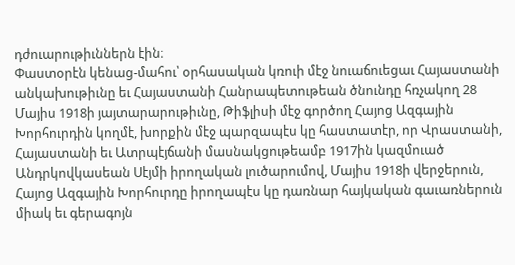դժուարութիւններն էին։
Փաստօրէն կենաց-մահու՝ օրհասական կռուի մէջ նուաճուեցաւ Հայաստանի անկախութիւնը եւ Հայաստանի Հանրապետութեան ծնունդը հռչակող 28 Մայիս 1918ի յայտարարութիւնը, Թիֆլիսի մէջ գործող Հայոց Ազգային Խորհուրդին կողմէ, խորքին մէջ պարզապէս կը հաստատէր, որ Վրաստանի, Հայաստանի եւ Ատրպէյճանի մասնակցութեամբ 1917ին կազմուած Անդրկովկասեան Սէյմի իրողական լուծարումով, Մայիս 1918ի վերջերուն, Հայոց Ազգային Խորհուրդը իրողապէս կը դառնար հայկական գաւառներուն միակ եւ գերագոյն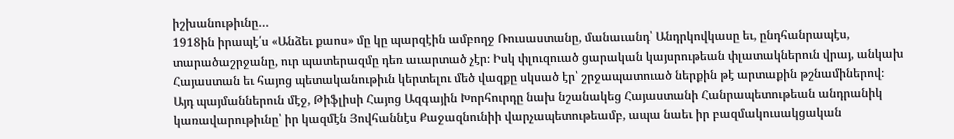իշխանութիւնը…
1918ին իրապէ՛ս «Անձեւ քաոս» մը կը պարզէին ամբողջ Ռուսաստանը, մանաւանդ՝ Անդրկովկասը եւ, ընդհանրապէս, տարածաշրջանը, ուր պատերազմը դեռ աւարտած չէր։ Իսկ փլուզուած ցարական կայսրութեան փլատակներուն վրայ, անկախ Հայաստան եւ հայոց պետականութիւն կերտելու մեծ վազքը սկսած էր՝ շրջապատուած ներքին թէ արտաքին թշնամիներով։
Այդ պայմաններուն մէջ, Թիֆլիսի Հայոց Ազգային Խորհուրդը նախ նշանակեց Հայաստանի Հանրապետութեան անդրանիկ կառավարութիւնը՝ իր կազմէն Յովհաննէս Քաջազնունիի վարչապետութեամբ, ապա նաեւ իր բազմակուսակցական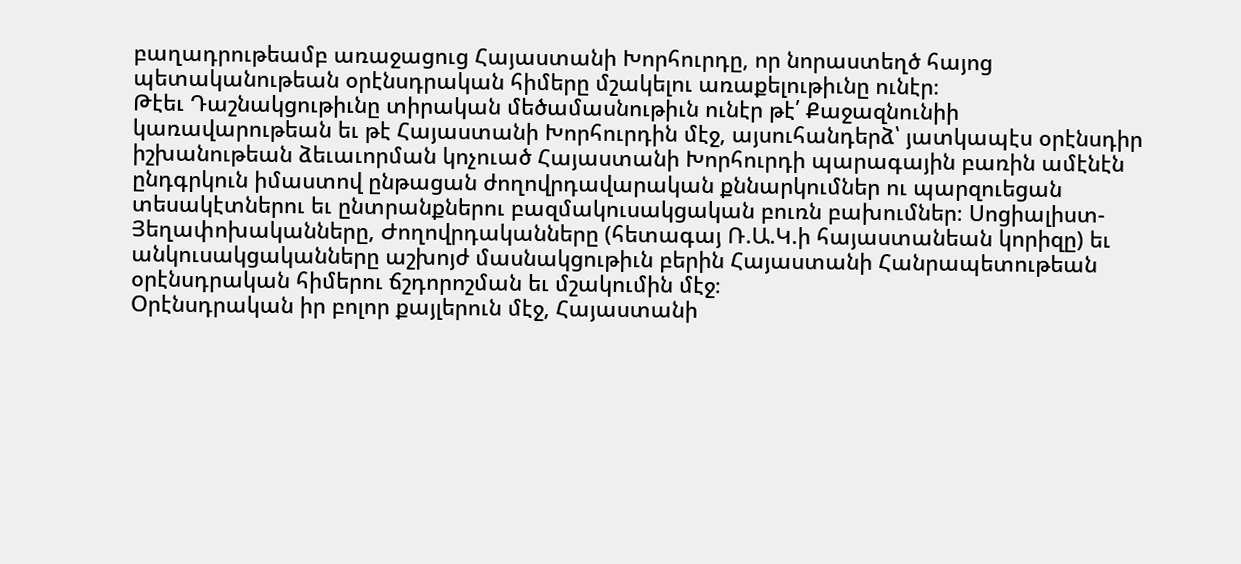բաղադրութեամբ առաջացուց Հայաստանի Խորհուրդը, որ նորաստեղծ հայոց պետականութեան օրէնսդրական հիմերը մշակելու առաքելութիւնը ունէր։
Թէեւ Դաշնակցութիւնը տիրական մեծամասնութիւն ունէր թէ՛ Քաջազնունիի կառավարութեան եւ թէ Հայաստանի Խորհուրդին մէջ, այսուհանդերձ՝ յատկապէս օրէնսդիր իշխանութեան ձեւաւորման կոչուած Հայաստանի Խորհուրդի պարագային բառին ամէնէն ընդգրկուն իմաստով ընթացան ժողովրդավարական քննարկումներ ու պարզուեցան տեսակէտներու եւ ընտրանքներու բազմակուսակցական բուռն բախումներ։ Սոցիալիստ-Յեղափոխականները, Ժողովրդականները (հետագայ Ռ.Ա.Կ.ի հայաստանեան կորիզը) եւ անկուսակցականները աշխոյժ մասնակցութիւն բերին Հայաստանի Հանրապետութեան օրէնսդրական հիմերու ճշդորոշման եւ մշակումին մէջ։
Օրէնսդրական իր բոլոր քայլերուն մէջ, Հայաստանի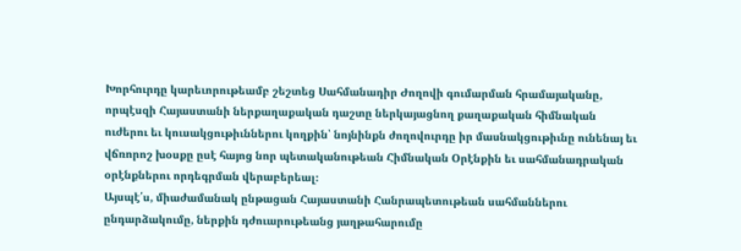Խորհուրդը կարեւորութեամբ շեշտեց Սահմանադիր Ժողովի գումարման հրամայականը, որպէսզի Հայաստանի ներքաղաքական դաշտը ներկայացնող քաղաքական հիմնական ուժերու եւ կուսակցութիւններու կողքին՝ նոյնինքն ժողովուրդը իր մասնակցութիւնը ունենայ եւ վճռորոշ խօսքը ըսէ հայոց նոր պետականութեան Հիմնական Օրէնքին եւ սահմանադրական օրէնքներու որդեգրման վերաբերեալ։
Այսպէ՛ս, միաժամանակ ընթացան Հայաստանի Հանրապետութեան սահմաններու ընդարձակումը, ներքին դժուարութեանց յաղթահարումը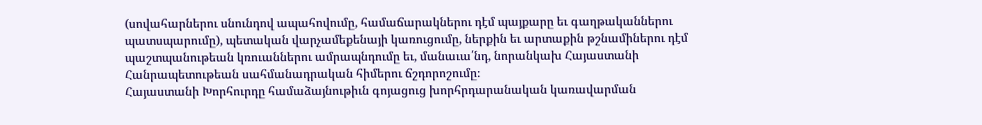(սովահարներու սնունդով ապահովումը, համաճարակներու դէմ պայքարը եւ գաղթականներու պատսպարումը), պետական վարչամեքենայի կառուցումը, ներքին եւ արտաքին թշնամիներու դէմ պաշտպանութեան կռուաններու ամրապնդումը եւ, մանաւա՛նդ, նորանկախ Հայաստանի Հանրապետութեան սահմանադրական հիմերու ճշդորոշումը։
Հայաստանի Խորհուրդը համաձայնութիւն գոյացուց խորհրդարանական կառավարման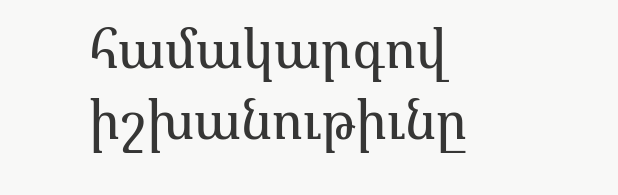համակարգով իշխանութիւնը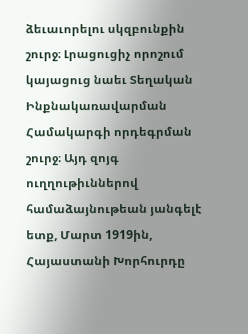ձեւաւորելու սկզբունքին շուրջ։ Լրացուցիչ որոշում կայացուց նաեւ Տեղական Ինքնակառավարման Համակարգի որդեգրման շուրջ։ Այդ զոյգ ուղղութիւններով համաձայնութեան յանգելէ ետք, Մարտ 1919ին, Հայաստանի Խորհուրդը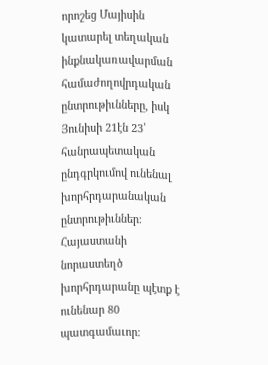որոշեց Մայիսին կատարել տեղական ինքնակառավարման համաժողովրդական ընտրութիւնները, իսկ Յունիսի 21էն 23՝ հանրապետական ընդգրկումով ունենալ խորհրդարանական ընտրութիւններ։
Հայաստանի նորաստեղծ խորհրդարանը պէտք է ունենար 80 պատգամաւոր։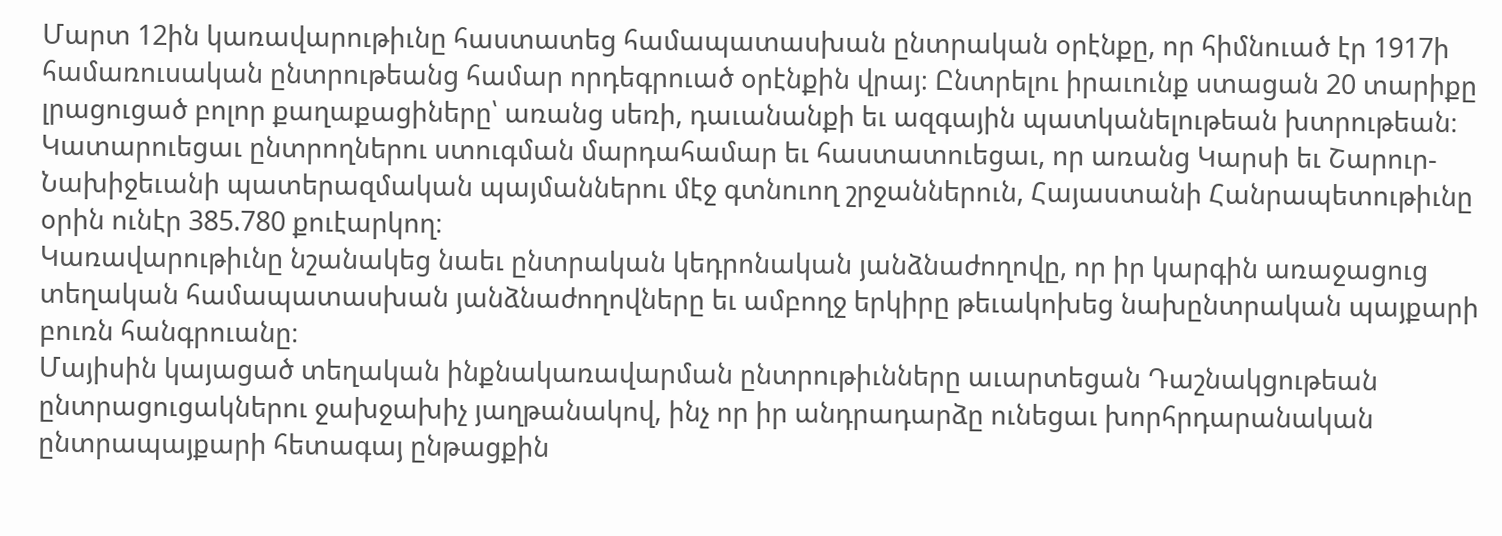Մարտ 12ին կառավարութիւնը հաստատեց համապատասխան ընտրական օրէնքը, որ հիմնուած էր 1917ի համառուսական ընտրութեանց համար որդեգրուած օրէնքին վրայ։ Ընտրելու իրաւունք ստացան 20 տարիքը լրացուցած բոլոր քաղաքացիները՝ առանց սեռի, դաւանանքի եւ ազգային պատկանելութեան խտրութեան։ Կատարուեցաւ ընտրողներու ստուգման մարդահամար եւ հաստատուեցաւ, որ առանց Կարսի եւ Շարուր-Նախիջեւանի պատերազմական պայմաններու մէջ գտնուող շրջաններուն, Հայաստանի Հանրապետութիւնը օրին ունէր 385.780 քուէարկող։
Կառավարութիւնը նշանակեց նաեւ ընտրական կեդրոնական յանձնաժողովը, որ իր կարգին առաջացուց տեղական համապատասխան յանձնաժողովները եւ ամբողջ երկիրը թեւակոխեց նախընտրական պայքարի բուռն հանգրուանը։
Մայիսին կայացած տեղական ինքնակառավարման ընտրութիւնները աւարտեցան Դաշնակցութեան ընտրացուցակներու ջախջախիչ յաղթանակով, ինչ որ իր անդրադարձը ունեցաւ խորհրդարանական ընտրապայքարի հետագայ ընթացքին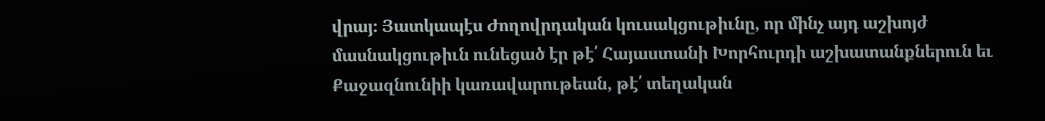վրայ։ Յատկապէս Ժողովրդական կուսակցութիւնը, որ մինչ այդ աշխոյժ մասնակցութիւն ունեցած էր թէ՛ Հայաստանի Խորհուրդի աշխատանքներուն եւ Քաջազնունիի կառավարութեան, թէ՛ տեղական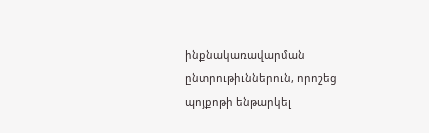ինքնակառավարման ընտրութիւններուն, որոշեց պոյքոթի ենթարկել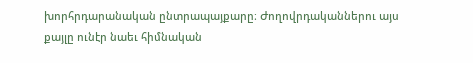խորհրդարանական ընտրապայքարը։ Ժողովրդականներու այս քայլը ունէր նաեւ հիմնական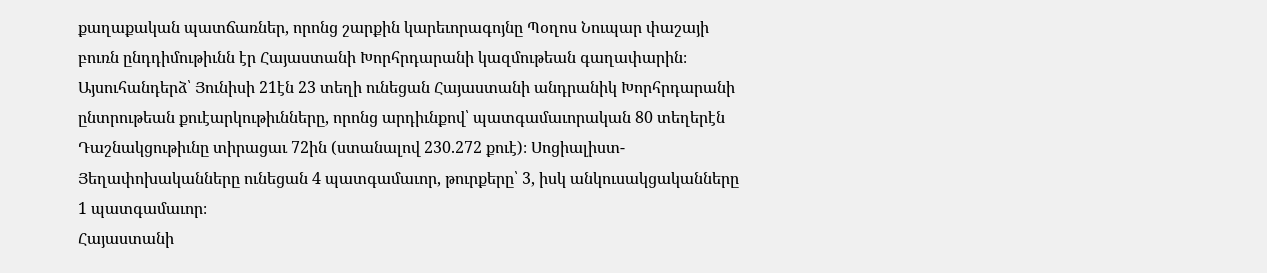քաղաքական պատճառներ, որոնց շարքին կարեւորագոյնը Պօղոս Նուպար փաշայի բուռն ընդդիմութիւնն էր Հայաստանի Խորհրդարանի կազմութեան գաղափարին։
Այսուհանդերձ՝ Յունիսի 21էն 23 տեղի ունեցան Հայաստանի անդրանիկ Խորհրդարանի ընտրութեան քուէարկութիւնները, որոնց արդիւնքով՝ պատգամաւորական 80 տեղերէն Դաշնակցութիւնը տիրացաւ 72ին (ստանալով 230.272 քուէ)։ Սոցիալիստ-Յեղափոխականները ունեցան 4 պատգամաւոր, թուրքերը՝ 3, իսկ անկուսակցականները 1 պատգամաւոր։
Հայաստանի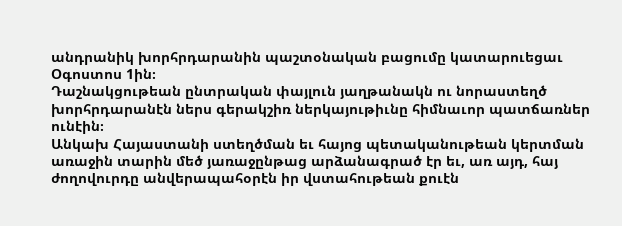անդրանիկ խորհրդարանին պաշտօնական բացումը կատարուեցաւ Օգոստոս 1ին։
Դաշնակցութեան ընտրական փայլուն յաղթանակն ու նորաստեղծ խորհրդարանէն ներս գերակշիռ ներկայութիւնը հիմնաւոր պատճառներ ունէին։
Անկախ Հայաստանի ստեղծման եւ հայոց պետականութեան կերտման առաջին տարին մեծ յառաջընթաց արձանագրած էր եւ, առ այդ, հայ ժողովուրդը անվերապահօրէն իր վստահութեան քուէն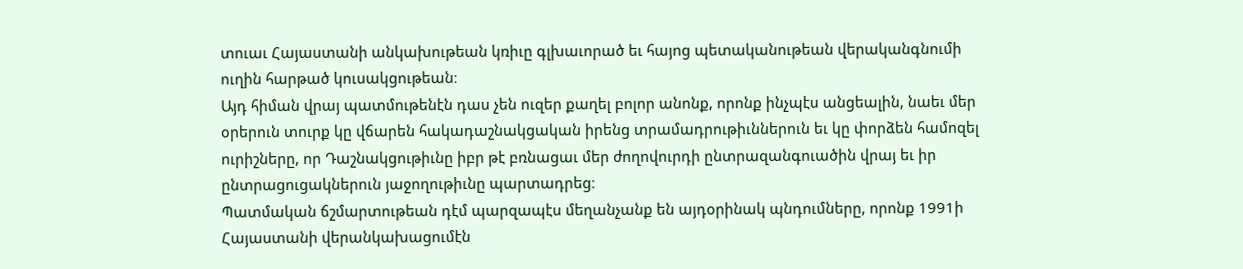տուաւ Հայաստանի անկախութեան կռիւը գլխաւորած եւ հայոց պետականութեան վերականգնումի ուղին հարթած կուսակցութեան։
Այդ հիման վրայ պատմութենէն դաս չեն ուզեր քաղել բոլոր անոնք, որոնք ինչպէս անցեալին, նաեւ մեր օրերուն տուրք կը վճարեն հակադաշնակցական իրենց տրամադրութիւններուն եւ կը փորձեն համոզել ուրիշները, որ Դաշնակցութիւնը իբր թէ բռնացաւ մեր ժողովուրդի ընտրազանգուածին վրայ եւ իր ընտրացուցակներուն յաջողութիւնը պարտադրեց։
Պատմական ճշմարտութեան դէմ պարզապէս մեղանչանք են այդօրինակ պնդումները, որոնք 1991ի Հայաստանի վերանկախացումէն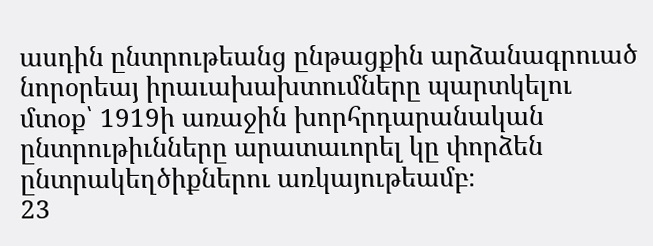ասդին ընտրութեանց ընթացքին արձանագրուած նորօրեայ իրաւախախտումները պարտկելու մտօք՝ 1919ի առաջին խորհրդարանական ընտրութիւնները արատաւորել կը փորձեն ընտրակեղծիքներու առկայութեամբ։
23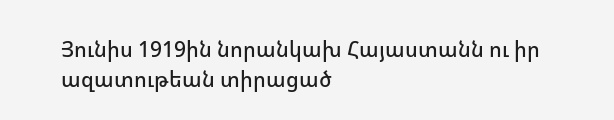Յունիս 1919ին նորանկախ Հայաստանն ու իր ազատութեան տիրացած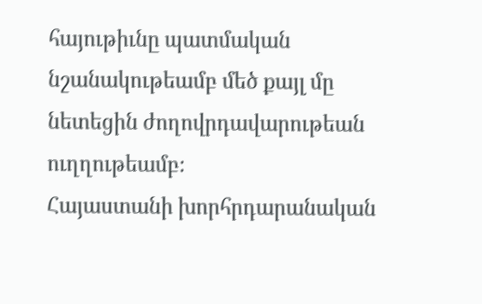հայութիւնը պատմական նշանակութեամբ մեծ քայլ մը նետեցին ժողովրդավարութեան ուղղութեամբ։
Հայաստանի խորհրդարանական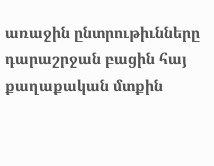առաջին ընտրութիւնները դարաշրջան բացին հայ քաղաքական մտքին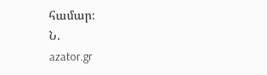համար։
Ն.
azator.gr